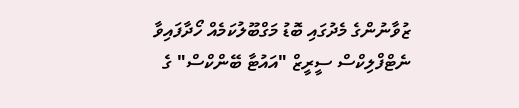ޒުވާނުންގެ މެދުގައި ބޮޑު މަގްބޫލުކަމެއް ހޯދާފައިވާ ނެޓްފްލިކްސް ސީރީޒް "އައުޓާ ބޭންކްސް" ގެ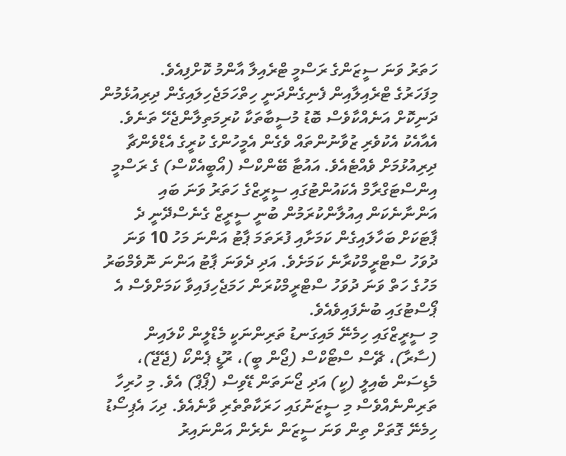ހަތަރު ވަނަ ސީޒަންގެ ރަސްމީ ޓްރެއިލާ އާންމު ކޮށްފިއެވެ.
މިފަހަރުގެ ޓްރެއިލާއިން ފެނިގެންދަނީ ހިތްހަމަޖެހިލައިގެން ދިރިއުޅެމުން ދަނިކޮށް އަނެއްކާވެސް ބޮޑު މުސީބާތަކާ ކުރިމަތިލާންޖެހޭ ތަނެވެ. އެއާއެކު އެކުވެރި ޒުވާނުންތައް ވެގެން އެމީހުންގެ ކުރީގެ އެޑްވެންޗާ ދިރިއުޅުމަށް ވެއްޓެއެވެ. އައުޓާ ބޭންކްސް (އޯބީއެކްސް) ގެ ރަސްމީ އިންސްޓަގްރާމް އެކައުންޓުގައި ސީރީޒްގެ ހަތަރު ވަނަ ބައި އަންނާނެކަން އިއުލާންކުރަމުން ބުނީ ސީރީޒް ގެނެސްދޭނީ ދެ ޕާޓަކަށް ބަހާލައިގެން ކަމަށާއި ފުރަތަމަ ޕާޓު އަންނަ މަހު 10 ވަނަ ދުވަހު ސްޓްރީމްކުރާނެ ކަމަށެވެ. އަދި ދެވަނަ ޕާޓު އަންނަ ނޮވެމްބަރު މަހުގެ ހަތް ވަނަ ދުވަހު ސްޓްރީމްކުރަން ހަމަޖެހިފައިވާ ކަމަށްވެސް އެ ޕޯސްޓުގައި ބުނެފައިވެއެވެ.
މި ސީރީޒްގައި ހިމެނޭ މައިގަނޑު ތަރިންނަކީ މެޑްލީން ކްލައިން (ސާރާ)، ޗޭސް ސްޓޯކްސް (ޖޯން ބީ)، ރޫޑީ ޕެންކޯ (ޖޭޖޭ)، މެޑިސަން ބެއިލީ (ކީ) އަދި ޖޯނަތަން ޑޭވިސް (ޕޯޕް) އެވެ. މި ހުރިހާ ތަރިންނެއްވެސް މި ސީޒަނުގައި ހަރަކާތްތެރި ވާނެއެވެ. ދިހަ އެޕިސޯޑު ހިމެނޭ ގޮތަށް ތިން ވަނަ ސީޒަން ނެރެން އަންނައިރު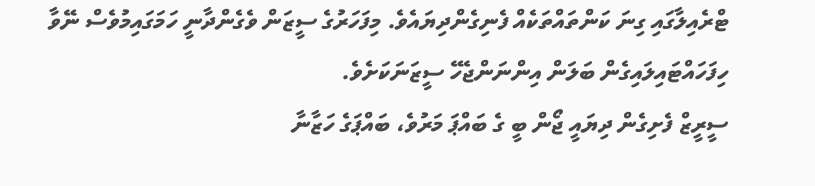ޓްރެއިލާގައި ގިނަ ކަންތައްތަކެއް ފެނިގެންދިޔައެވެ. މިފަހަރުގެ ސީޒަން ވެގެންދާނީ ހަމަގައިމުވެސް ނޭވާ ހިފަހައްޓައިލައިގެން ބަލަން އިންނަންޖެހޭ ސީޒަނަކަށެވެ.
ސީރީޒް ފެށިގެން ދިޔައީ ޖޯން ބީ ގެ ބައްޕަ މަރުވެ، ބައްޕަގެ ހަޒާނާ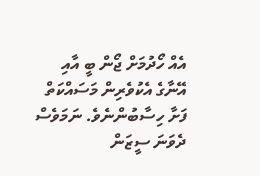އެއް ހޯދުމަށް ޖޯން ބީ އާއި އޭނާގެ އެކުވެރިން މަސައްކަތް ފަށާ ހިސާބުންނެވެ. ނަމަވެސް ދެވަނަ ސީޒަން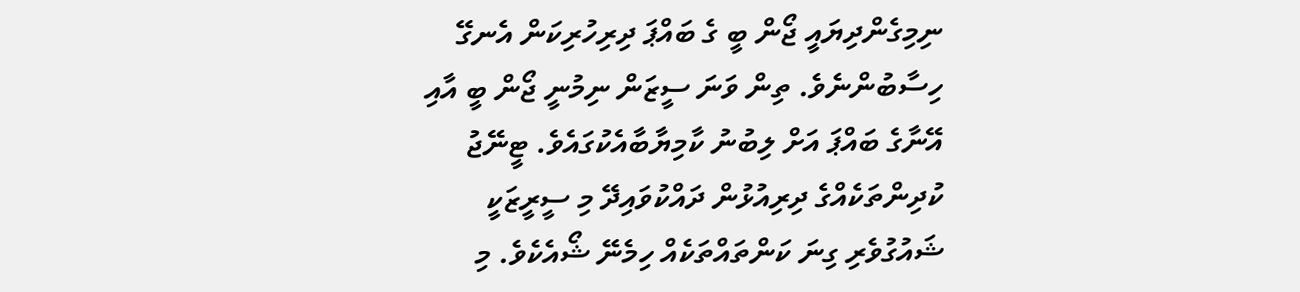ނިމިގެންދިޔައީ ޖޯން ބީ ގެ ބައްޕަ ދިރިހުރިކަން އެނގޭ ހިސާބުންނެވެ. ތިން ވަނަ ސީޒަން ނިމުނީ ޖޯން ބީ އާއި އޭނާގެ ބައްޕަ އަށް ލިބުނު ކާމިޔާބާއެކުގައެވެ. ޓީނޭޖު ކުދިންތަކެއްގެ ދިރިއުޅުން ދައްކުވައިދޭ މި ސީރީޒަކީ ޝައުގުވެރި ގިނަ ކަންތައްތަކެއް ހިމެނޭ ޝޯއެކެވެ. މި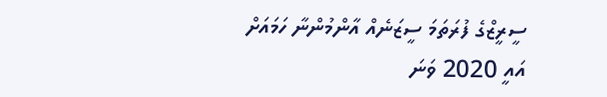ސީރީޒްގެ ފުރަތަމަ ސީޒަނެއް އާންމުންނާ ހަމައަށް އައީ 2020 ވަނަ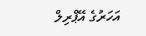އަހަރުގެ އޭޕްރިލް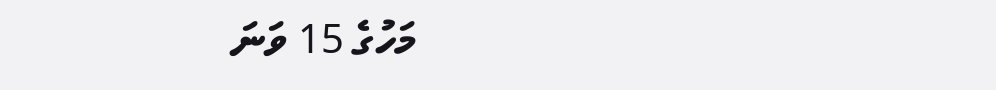މަހުގެ 15 ވަނަ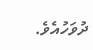ދުވަހުއެވެ.